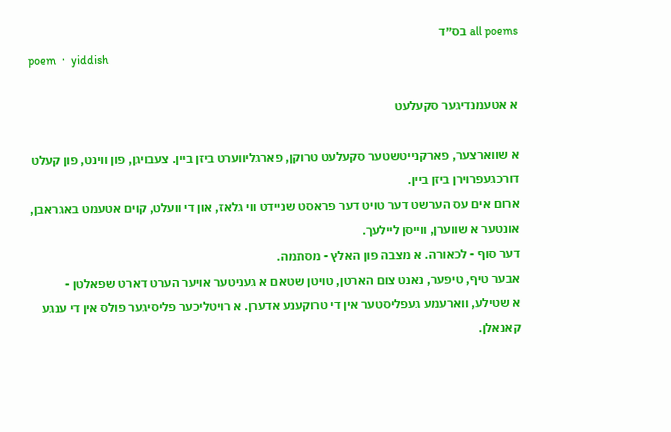all poems בס״ד
poem  ·  yiddish

א אטעמנדיגער סקעלעט

א שווארצער, פארקנייטשטער סקעלעט טרוקן, פארגליווערט ביזן ביין. צעבויגן, פון ווינט, פון קעלט דורכגעפרוירן ביזן ביין.
ארום אים עס הערשט דער טויט דער פראסט שניידט ווי גלאז, און די וועלט, קוים אטעמט באגראבן, אונטער א שווערן, ווייסן ליילעך.
דער סוף - לכאורה. א מצבה פון האלץ - מסתמה.
אבער טיף, טיפער, נאנט צום הארטן, טויטן שטאם א געניטער אויער הערט דארט שפאלטן -
א שטילע, ווארעמע געפליסטער אין די טרוקענע אדערן. א רויטליכער פליסיגער פולס אין די ענגע קאנאלן.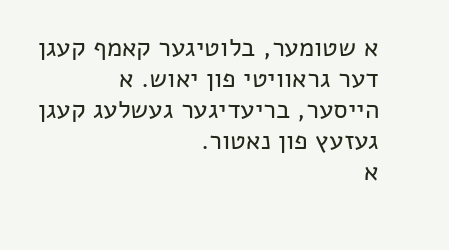א שטומער, בלוטיגער קאמף קעגן דער גראוויטי פון יאוש. א הייסער, בריעדיגער געשלעג קעגן געזעץ פון נאטור.
א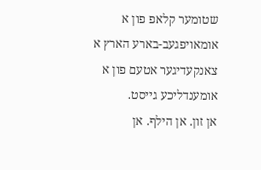שטומער קלאפ פון א אומאויפגעב-בארע הארץ א צאנקעדיגער אטעם פון א אומענדליכע גייסט.
אן זון. אן הילף. אן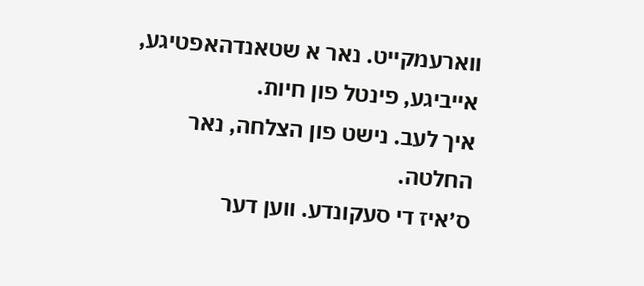ווארעמקייט. נאר א שטאנדהאפטיגע, אייביגע, פינטל פון חיות.
איך לעב. נישט פון הצלחה, נאר החלטה.
ס׳איז די סעקונדע. ווען דער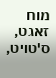מוח זאגט, ס'טויט,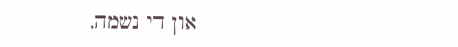און די נשמה,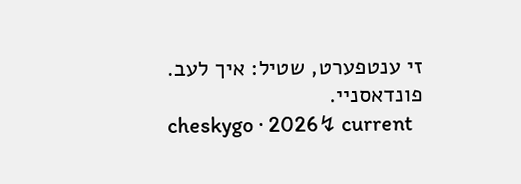זי ענטפערט, שטיל: איך לעב. פונדאסניי.
cheskygo · 2026↯ current